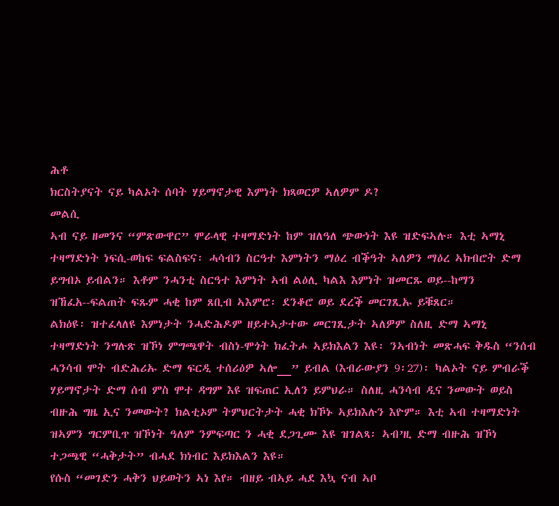ሕቶ
ክርስትያናት ናይ ካልኦት ሰባት ሃይማኖታዊ እምነት ክጻወርዎ ኣለዎም ዶ?
መልሲ
ኣብ ናይ ዘመንና “ምጽውዋር” ሞራላዊ ተዛማድነት ከም ዝለዓለ ጭውነት እዩ ዝድፍኣሉ። እቲ ኣማኒ ተዛማድነት ነፍሲ-ወከፍ ፍልስፍና፡ ሓሳብን ስርዓተ እምነትን ማዕረ ብቕዓት ኣለዎን ማዕረ ኣክብሮት ድማ ይግብኦ ይብልን። እቶም ንሓንቲ ስርዓተ እምነት ኣብ ልዕሊ ካልእ እምነት ዝመርጹ ወይ--ከማን ዝኸፈአ--ፍልጠት ፍጹም ሓቂ ከም ጸቢብ ኣእምሮ፡ ደንቆሮ ወይ ደረቕ መርገጺኡ ይቑጸር።
ልክዕዩ፡ ዝተፈላለዩ እምነታት ንሓድሕዶም ዘይተኣታተው መርገጺታት ኣለዎም ስለዚ ድማ ኣማኒ ተዛማድነት ንግሉጽ ዝኾነ ምግጫዋት ብስነ-ሞጎት ክፈትሖ ኣይክእልን እዩ፡ ንኣብነት መጽሓፍ ቅዱስ “ንሰብ ሓንሳብ ሞት ብድሕሪኡ ድማ ፍርዲ ተሰሪዕዎ ኣሎ__” ይብል (እብራውያን 9፡27)፡ ካልኦት ናይ ምብራቕ ሃይማኖታት ድማ ሰብ ምስ ሞተ ዳግም እዩ ዝፍጠር ኢለን ይምህራ። ስለዚ ሓንሳብ ዲና ንመውት ወይስ ብዙሕ ግዜ ኢና ንመውት? ክልቲኦም ትምህርትታት ሓቂ ክኾኑ ኣይክእሉን እዮም። እቲ ኣብ ተዛማድነት ዝኣምን ግርምቢጥ ዝኾነት ዓለም ንምፍጣር ን ሓቂ ደጋጊሙ እዩ ዝገልጻ፡ ኣብ’ዚ ድማ ብዙሕ ዝኾነ ተጋጫዊ “ሓቅታት” ብሓደ ክነብር እይክእልን እዩ።
የሱስ “መገድን ሓቅን ህይወትን ኣነ እየ። ብዘይ ብኣይ ሓደ እኳ ናብ ኣቦ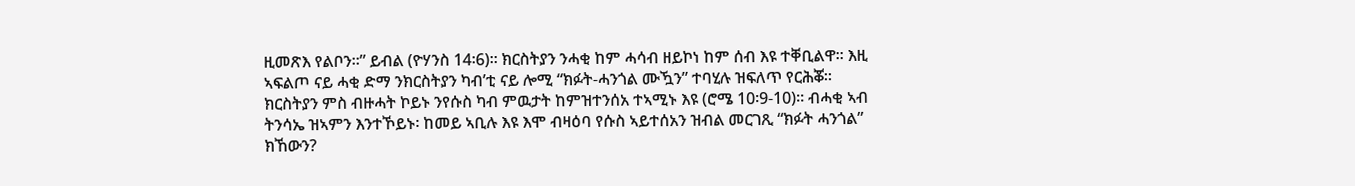ዚመጽእ የልቦን።” ይብል (ዮሃንስ 14፡6)። ክርስትያን ንሓቂ ከም ሓሳብ ዘይኮነ ከም ሰብ እዩ ተቐቢልዋ። እዚ ኣፍልጦ ናይ ሓቂ ድማ ንክርስትያን ካብ’ቲ ናይ ሎሚ “ክፉት-ሓንጎል ሙዃን” ተባሂሉ ዝፍለጥ የርሕቖ። ክርስትያን ምስ ብዙሓት ኮይኑ ንየሱስ ካብ ምዉታት ከምዝተንሰአ ተኣሚኑ እዩ (ሮሜ 10፡9-10)። ብሓቂ ኣብ ትንሳኤ ዝኣምን እንተኾይኑ፡ ከመይ ኣቢሉ እዩ እሞ ብዛዕባ የሱስ ኣይተሰአን ዝብል መርገጺ “ክፉት ሓንጎል” ክኸውን?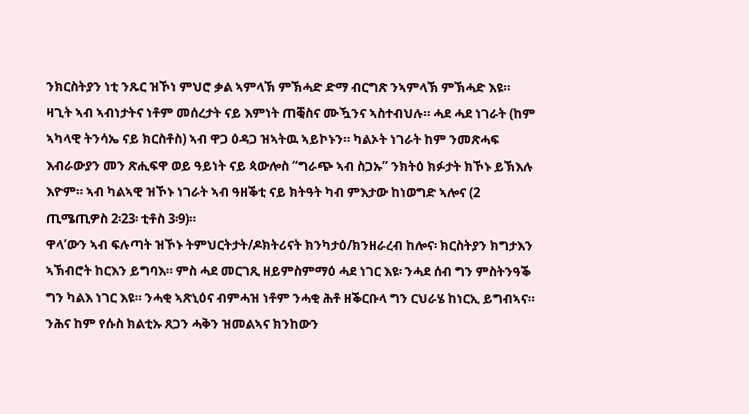ንክርስትያን ነቲ ንጹር ዝኾነ ምህሮ ቃል ኣምላኽ ምኽሓድ ድማ ብርግጽ ንኣምላኽ ምኽሓድ እዩ።
ዛጊት ኣብ ኣብነታትና ነቶም መሰረታት ናይ እምነት ጠቒስና ሙዃንና ኣስተብህሉ። ሓደ ሓደ ነገራት (ከም ኣካላዊ ትንሳኤ ናይ ክርስቶስ) ኣብ ዋጋ ዕዳጋ ዝኣትዉ ኣይኮኑን። ካልኦት ነገራት ከም ንመጽሓፍ እብራውያን መን ጽሒፍዋ ወይ ዓይነት ናይ ጳውሎስ “ግራጭ ኣብ ስጋኡ” ንክትዕ ክፉታት ክኾኑ ይኽእሉ እዮም። ኣብ ካልኣዊ ዝኾኑ ነገራት ኣብ ዓዘቕቲ ናይ ክትዓት ካብ ምእታው ከነወግድ ኣሎና (2 ጢሜጢዎስ 2፡23፡ ቲቶስ 3፡9)።
ዋላ’ውን ኣብ ፍሉጣት ዝኾኑ ትምህርትታት/ዶክትሪናት ክንካታዕ/ክንዘራረብ ከሎና፡ ክርስትያን ክግታእን ኣኽብሮት ከርእን ይግባእ። ምስ ሓደ መርገጺ ዘይምስምማዕ ሓደ ነገር እዩ፡ ንሓደ ሰብ ግን ምስትንዓቕ ግን ካልእ ነገር እዩ። ንሓቂ ኣጽኒዕና ብምሓዝ ነቶም ንሓቂ ሕቶ ዘቕርቡላ ግን ርህራሄ ከነርኢ ይግብኣና። ንሕና ከም የሱስ ክልቲኡ ጸጋን ሓቅን ዝመልኣና ክንከውን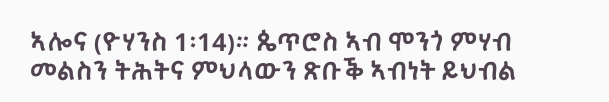ኣሎና (ዮሃንስ 1፡14)። ጴጥሮስ ኣብ ሞንጎ ምሃብ መልስን ትሕትና ምህላውን ጽቡቕ ኣብነት ይህብል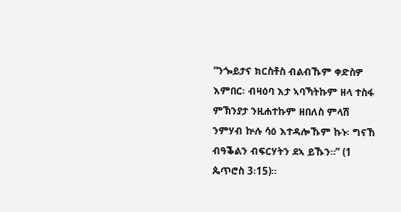“ንጐይታና ክርስቶስ ብልብኹም ቀድስዎ እምበር፡ ብዛዕባ እታ ኣባኻትኩም ዘላ ተስፋ ምኽንያታ ንዚሐተኩም ዘበለስ ምላሽ ንምሃብ ኵሉ ሳዕ እተዳሎኹም ኩኑ፡ ግናኸ ብዓቕልን ብፍርሃትን ደኣ ይኹን።” (1 ጴጥሮስ 3፡15)።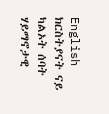English
ክርስትያናት ናይ ካልኦት ሰባት ሃይማኖታዊ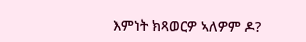እምነት ክጻወርዎ ኣለዎም ዶ?